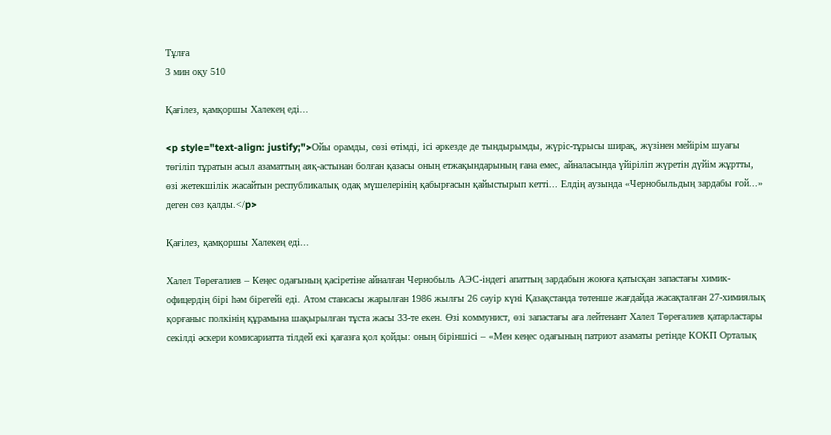Тұлға
3 мин оқу 510

Қағілез, қамқоршы Халекең еді...

<p style="text-align: justify;">Ойы орамды, сөзі өтімді, ісі әркезде де тындырымды, жүріс-тұрысы ширақ, жүзінен мейірім шуағы төгіліп тұратын асыл азаматтың аяқ-астынан болған қазасы оның етжақындарының ғана емес, айналасында үйіріліп жүретін дүйім жұртты, өзі жетекшілік жасайтын республикалық одақ мүшелерінің қабырғасын қайыстырып кетті... Елдің аузында «Чернобыльдың зардабы ғой...» деген сөз қалды.</p>

Қағілез, қамқоршы Халекең еді...

Халел Төреғалиев – Кеңес одағының қасіретіне айналған Чернобыль АЭС-індегі апаттың зардабын жоюға қатысқан запастағы химик-офицердің бірі һәм бірегейі еді. Атом стансасы жарылған 1986 жылғы 26 сәуір күні Қазақстанда төтенше жағдайда жасақталған 27-химиялық қорғаныс полкінің құрамына шақырылған тұста жасы 33-те екен. Өзі коммунист, өзі запастағы аға лейтенант Халел Төреғалиев қатарластары секілді әскери комисариатта тілдей екі қағазға қол қойды: оның біріншісі – «Мен кеңес одағының патриот азаматы ретінде КОКП Орталық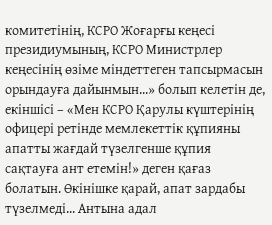комитетінің, КСРО Жоғарғы кеңесі президиумының, КСРО Министрлер кеңесінің өзіме міндеттеген тапсырмасын орындауға дайынмын...» болып келетін де, екіншісі – «Мен КСРО Қарулы күштерінің офицері ретінде мемлекеттік құпияны апатты жағдай түзелгенше құпия сақтауға ант етемін!» деген қағаз болатын. Өкінішке қарай, апат зардабы түзелмеді... Антына адал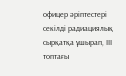офицер әріптестері секілді радиациялық сырқатқа ұшырап, ІІІ топтағы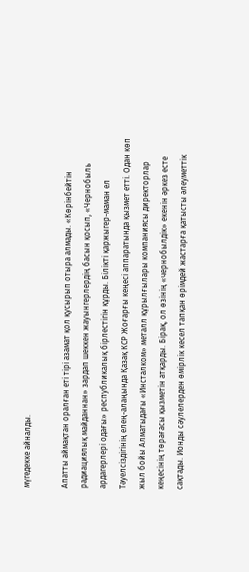мүгедекке айналды.

Апатты аймақтан оралған еті тірі азамат қол қусырып отыра алмады. «Көрінбейтін радиациялық майданнан» зардап шеккен жауынгерлердің басын қосып, «Чернобыль ардагерлері одағы» республикалық бірлестігін құрды. Білікті қаржыгер-маман ел Тәуелсіздігінің елең-алаңында Қазақ КСР Жоғарғы кеңесі аппаратында қызмет етті. Одан көп жыл бойы Алматыдағы «Инсталком» металл құрылғылары компаниясы директорлар кеңесінің төрағасы қызметін атқарды. Бірақ, ол өзінің «чернобылдік» екенін әркез есте сақтады. Ионды сәулелерден өмірлік кесел тапқан өрімдей жастарға қатысты әлеуметтік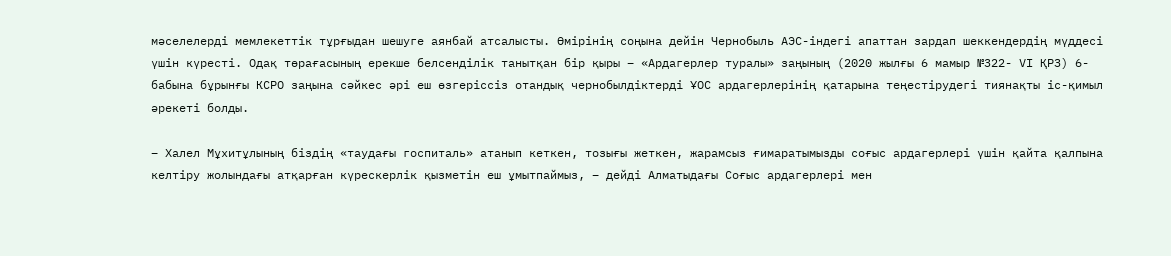мәселелерді мемлекеттік тұрғыдан шешуге аянбай атсалысты. Өмірінің соңына дейін Чернобыль АЭС-індегі апаттан зардап шеккендердің мүддесі үшін күресті. Одақ төрағасының ерекше белсенділік танытқан бір қыры – «Ардагерлер туралы» заңының (2020 жылғы 6 мамыр №322- VI ҚРЗ) 6-бабына бұрынғы КСРО заңына сәйкес әрі еш өзгеріссіз отандық чернобылдіктерді ҰОС ардагерлерінің қатарына теңестірудегі тиянақты іс-қимыл әрекеті болды.

– Халел Мұхитұлының біздің «таудағы госпиталь» атанып кеткен, тозығы жеткен, жарамсыз ғимаратымызды соғыс ардагерлері үшін қайта қалпына келтіру жолындағы атқарған күрескерлік қызметін еш ұмытпаймыз, – дейді Алматыдағы Соғыс ардагерлері мен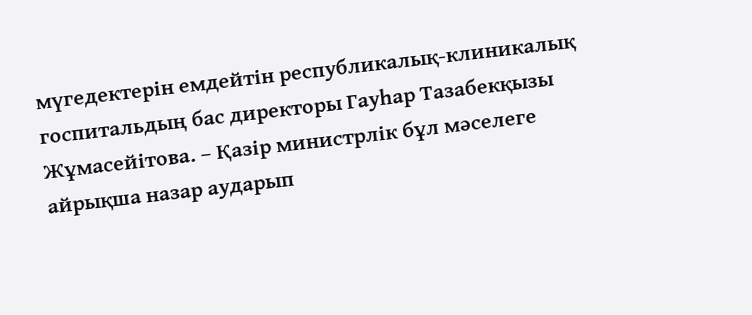мүгедектерін емдейтін республикалық-клиникалық госпитальдың бас директоры Гауһар Тазабекқызы Жұмасейітова. – Қазір министрлік бұл мәселеге айрықша назар аударып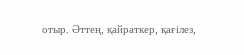отыр. Әттең, қайраткер, қағілез,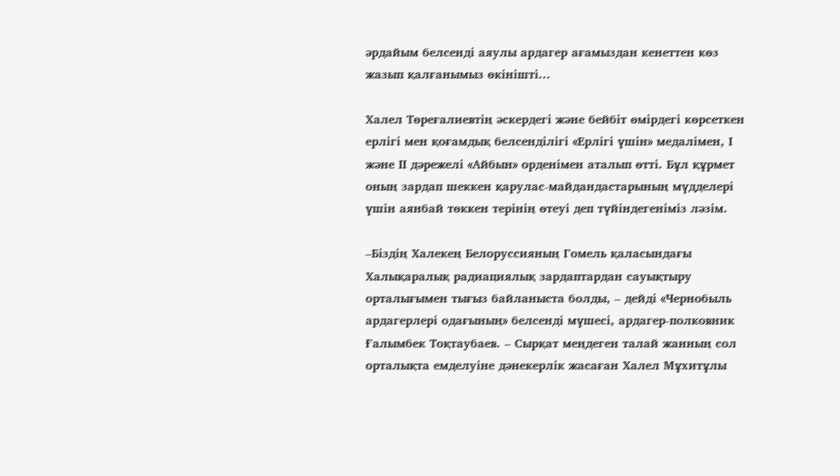әрдайым белсенді аяулы ардагер ағамыздан кенеттен көз жазып қалғанымыз өкінішті...

Халел Төреғалиевтің әскердегі және бейбіт өмірдегі көрсеткен ерлігі мен қоғамдық белсенділігі «Ерлігі үшін» медалімен, І және ІІ дәрежелі «Айбын» орденімен аталып өтті. Бұл құрмет оның зардап шеккен қарулас-майдандастарының мүдделері үшін аянбай төккен терінің өтеуі деп түйіндегеніміз ләзім.

–Біздің Халекең Белоруссияның Гомель қаласындағы Халықаралық радиациялық зардаптардан сауықтыру орталығымен тығыз байланыста болды, – дейді «Чернобыль ардагерлері одағының» белсенді мүшесі, ардагер-полковник Ғалымбек Тоқтаубаев. – Сырқат меңдеген талай жанның сол орталықта емделуіне дәнекерлік жасаған Халел Мұхитұлы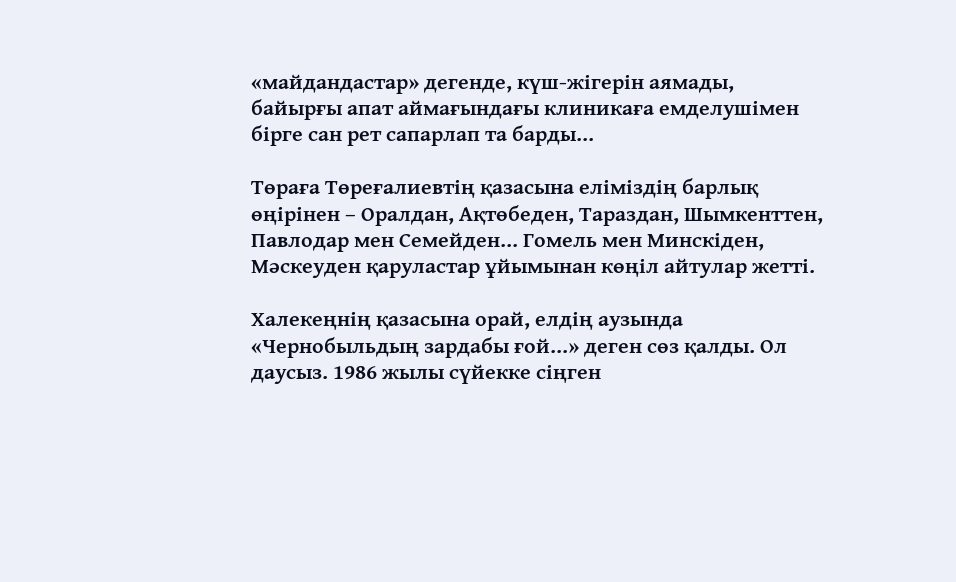«майдандастар» дегенде, күш-жігерін аямады, байырғы апат аймағындағы клиникаға емделушімен бірге сан рет сапарлап та барды...

Төраға Төреғалиевтің қазасына еліміздің барлық өңірінен – Оралдан, Ақтөбеден, Тараздан, Шымкенттен, Павлодар мен Семейден... Гомель мен Минскіден, Мәскеуден қаруластар ұйымынан көңіл айтулар жетті.

Халекеңнің қазасына орай, елдің аузында «Чернобыльдың зардабы ғой...» деген сөз қалды. Ол даусыз. 1986 жылы сүйекке сіңген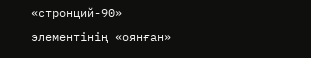«стронций-90» элементінің «оянған»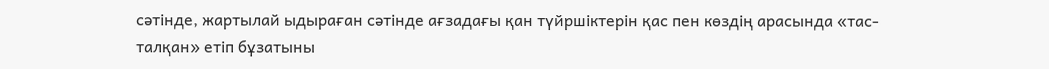сәтінде, жартылай ыдыраған сәтінде ағзадағы қан түйршіктерін қас пен көздің арасында «тас-талқан» етіп бұзатыны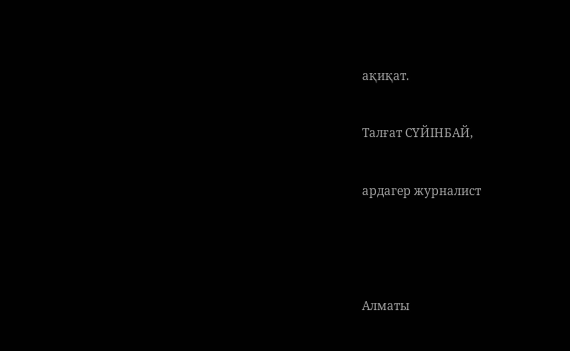ақиқат.

Талғат СҮЙІНБАЙ,

ардагер журналист



Алматы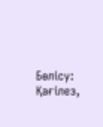Бөлісу:
Қағілез,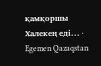қамқоршы Халекең еді... · Egemen Qazaqstan